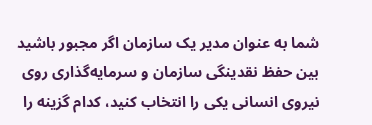شما به عنوان مدیر یک سازمان اگر مجبور باشید بین حفظ نقدینگی سازمان و سرمایه‌گذاری روی نیروی انسانی یکی را انتخاب کنید، کدام گزینه را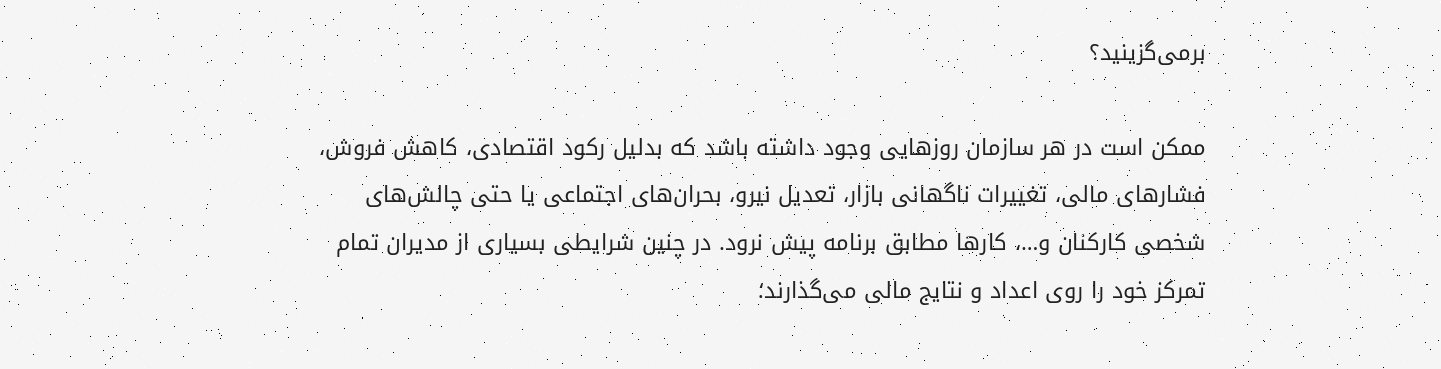برمی‌گزینید؟

ممکن است در هر سازمان روزهایی وجود داشته باشد که بدلیل رکود اقتصادی، کاهش فروش، فشارهای مالی، تغییرات ناگهانی بازار، تعدیل نیرو، بحران‌های اجتماعی یا حتی چالش‌های شخصی کارکنان و…، کارها مطابق برنامه پیش نرود. در چنین شرایطی بسیاری از مدیران تمام تمرکز خود را روی اعداد و نتایج مالی می‌گذارند؛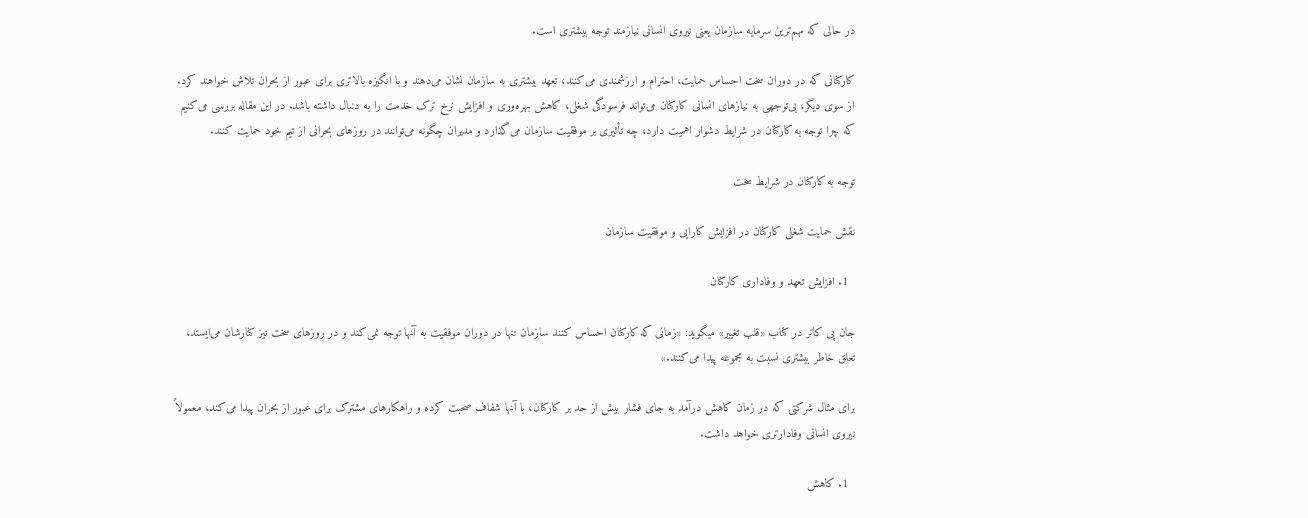در حالی که مهم‌ترین سرمایه سازمان یعنی نیروی انسانی نیازمند توجه بیشتری است.

کارکنانی که در دوران سخت احساس حمایت، احترام و ارزشمندی می‌کنند، تعهد بیشتری به سازمان نشان می‌دهند و با انگیزه بالاتری برای عبور از بحران تلاش خواهند کرد. از سوی دیگر، بی‌توجهی به نیازهای انسانی کارکنان می‌تواند فرسودگی شغلی، کاهش بهره‌وری و افزایش نرخ ترک خدمت را به دنبال داشته باشد. در این مقاله بررسی می‌کنیم که چرا توجه به کارکنان در شرایط دشوار اهمیت دارد، چه تأثیری بر موفقیت سازمان می‌گذارد و مدیران چگونه می‌توانند در روزهای بحرانی از تیم خود حمایت کنند.

توجه به کارکنان در شرایط سخت

نقش حمایت شغلی کارکنان در افزایش کارایی و موفقیت سازمان

  1. افزایش تعهد و وفاداری کارکنان

جان پی کاتر در کتاب «قلب تغییر» میگوید: «زمانی که کارکنان احساس کنند سازمان تنها در دوران موفقیت به آنها توجه نمی‌کند و در روزهای سخت نیز کنارشان می‌ایستد، تعلق خاطر بیشتری نسبت به مجموعه پیدا می‌کنند.»

برای مثال شرکتی که در زمان کاهش درآمد به جای فشار بیش از حد بر کارکنان، با آنها شفاف صحبت کرده و راهکارهای مشترک برای عبور از بحران پیدا می‌کند، معمولاً نیروی انسانی وفادارتری خواهد داشت.

  1. کاهش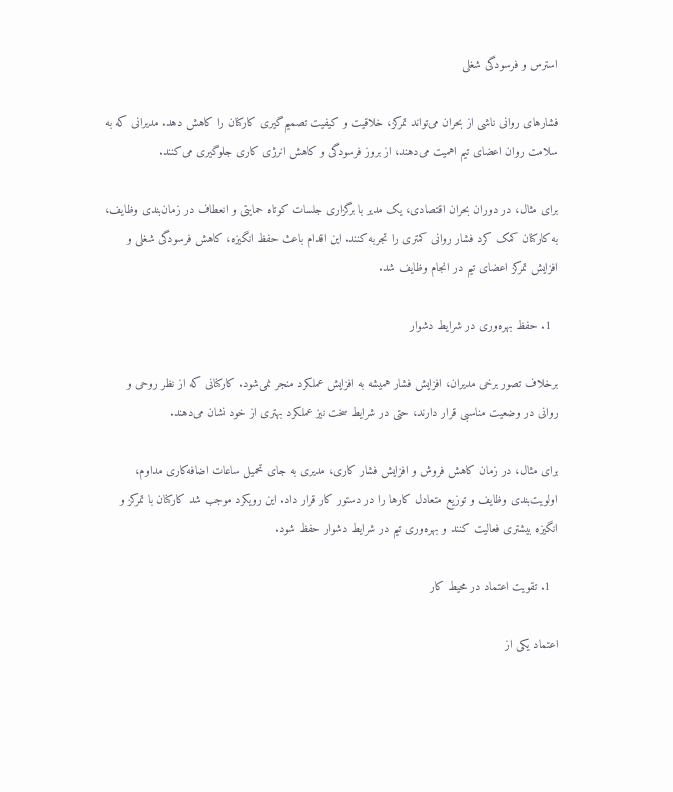استرس و فرسودگی شغلی

فشارهای روانی ناشی از بحران می‌تواند تمرکز، خلاقیت و کیفیت تصمیم‌گیری کارکنان را کاهش دهد. مدیرانی که به سلامت روان اعضای تیم اهمیت می‌دهند، از بروز فرسودگی و کاهش انرژی کاری جلوگیری می‌کنند.

برای مثال، در دوران بحران اقتصادی، یک مدیر با برگزاری جلسات کوتاه حمایتی و انعطاف در زمان‌بندی وظایف، به کارکنان کمک کرد فشار روانی کمتری را تجربه کنند. این اقدام باعث حفظ انگیزه، کاهش فرسودگی شغلی و افزایش تمرکز اعضای تیم در انجام وظایف شد.

  1. حفظ بهره‌وری در شرایط دشوار

برخلاف تصور برخی مدیران، افزایش فشار همیشه به افزایش عملکرد منجر نمی‌شود. کارکنانی که از نظر روحی و روانی در وضعیت مناسبی قرار دارند، حتی در شرایط سخت نیز عملکرد بهتری از خود نشان می‌دهند.

برای مثال، در زمان کاهش فروش و افزایش فشار کاری، مدیری به جای تحمیل ساعات اضافه‌کاری مداوم، اولویت‌بندی وظایف و توزیع متعادل کارها را در دستور کار قرار داد. این رویکرد موجب شد کارکنان با تمرکز و انگیزه بیشتری فعالیت کنند و بهره‌وری تیم در شرایط دشوار حفظ شود.

  1. تقویت اعتماد در محیط کار

اعتماد یکی از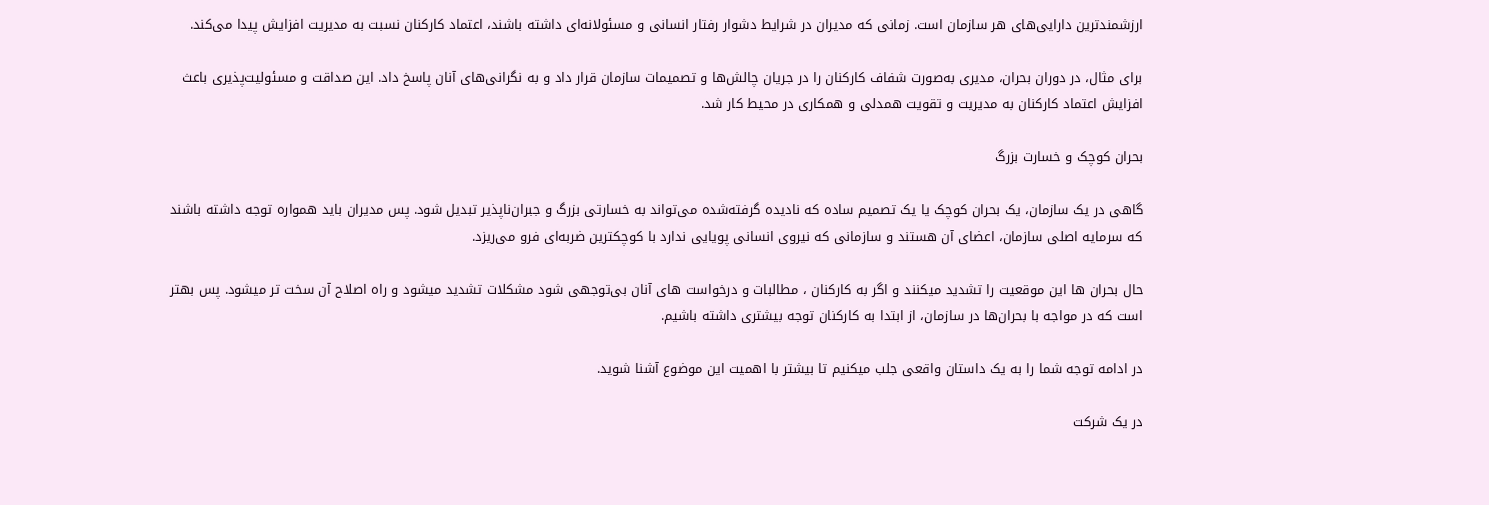ارزشمندترین دارایی‌های هر سازمان است. زمانی که مدیران در شرایط دشوار رفتار انسانی و مسئولانه‌ای داشته باشند، اعتماد کارکنان نسبت به مدیریت افزایش پیدا می‌کند.

برای مثال، در دوران بحران، مدیری به‌صورت شفاف کارکنان را در جریان چالش‌ها و تصمیمات سازمان قرار داد و به نگرانی‌های آنان پاسخ داد. این صداقت و مسئولیت‌پذیری باعث افزایش اعتماد کارکنان به مدیریت و تقویت همدلی و همکاری در محیط کار شد.

بحران کوچک و خسارت بزرگ

گاهی در یک سازمان، یک بحران کوچک یا یک تصمیم ساده که نادیده گرفته‌شده می‌تواند به خسارتی بزرگ و جبران‌ناپذیر تبدیل شود. پس مدیران باید همواره توجه داشته باشند که سرمایه اصلی سازمان، اعضای آن هستند و سازمانی که نیروی انسانی پویایی ندارد با کوچکترین ضربه‌ای فرو می‌ریزد.

حال بحران ها این موقعیت را تشدید میکنند و اگر به کارکنان ، مطالبات و درخواست های آنان بی‌توجهی شود مشکلات تشدید میشود و راه اصلاح آن سخت تر میشود. پس بهتر است که در مواجه با بحران‌ها در سازمان، از ابتدا به کارکنان توجه بیشتری داشته باشیم.

در ادامه توجه شما را به یک داستان واقعی جلب میکنیم تا بیشتر با اهمیت این موضوع آشنا شوید.

در یک شرکت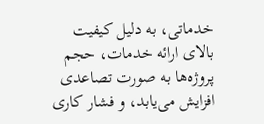خدماتی، به دلیل کیفیت بالای ارائه خدمات، حجم پروژه‌ها به صورت تصاعدی افزایش می‌یابد، و فشار کاری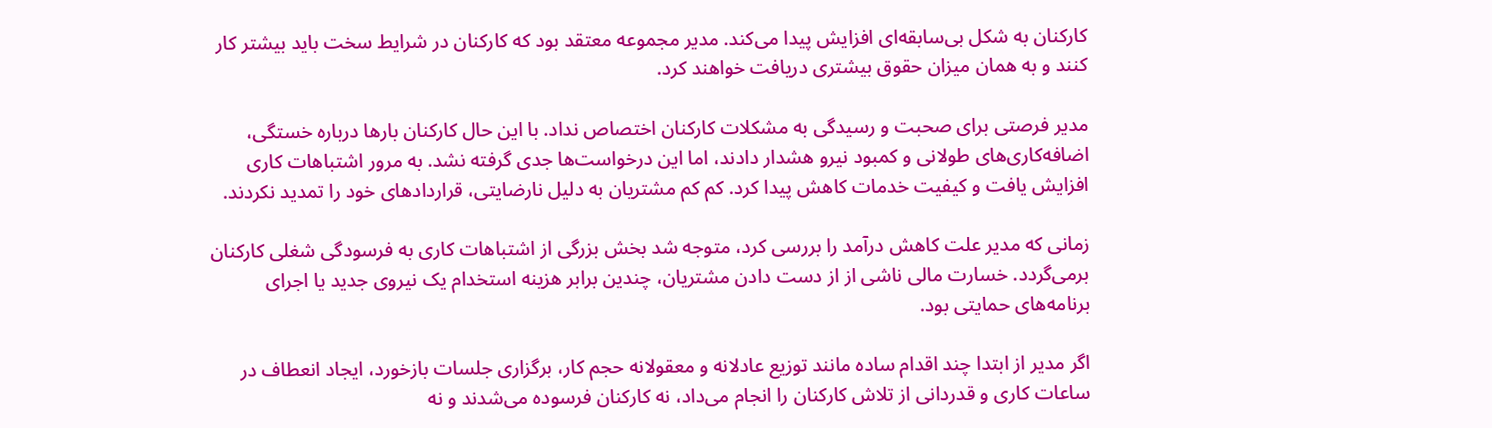کارکنان به شکل بی‌سابقه‌ای افزایش پیدا می‌کند. مدیر مجموعه معتقد بود که کارکنان در شرایط سخت باید بیشتر کار کنند و به همان میزان حقوق بیشتری دریافت خواهند کرد.

مدیر فرصتی برای صحبت و رسیدگی به مشکلات کارکنان اختصاص نداد. با این حال کارکنان بارها درباره خستگی، اضافه‌کاری‌های طولانی و کمبود نیرو هشدار دادند، اما این درخواست‌ها جدی گرفته نشد. به مرور اشتباهات کاری افزایش یافت و کیفیت خدمات کاهش پیدا کرد. کم کم مشتریان به دلیل نارضایتی، قراردادهای خود را تمدید نکردند.

زمانی که مدیر علت کاهش درآمد را بررسی کرد، متوجه شد بخش بزرگی از اشتباهات کاری به فرسودگی شغلی کارکنان برمی‌گردد. خسارت مالی ناشی از از دست دادن مشتریان، چندین برابر هزینه استخدام یک نیروی جدید یا اجرای برنامه‌های حمایتی بود.

اگر مدیر از ابتدا چند اقدام ساده مانند توزیع عادلانه و معقولانه حجم کار، برگزاری جلسات بازخورد، ایجاد انعطاف در ساعات کاری و قدردانی از تلاش کارکنان را انجام می‌داد، نه کارکنان فرسوده می‌شدند و نه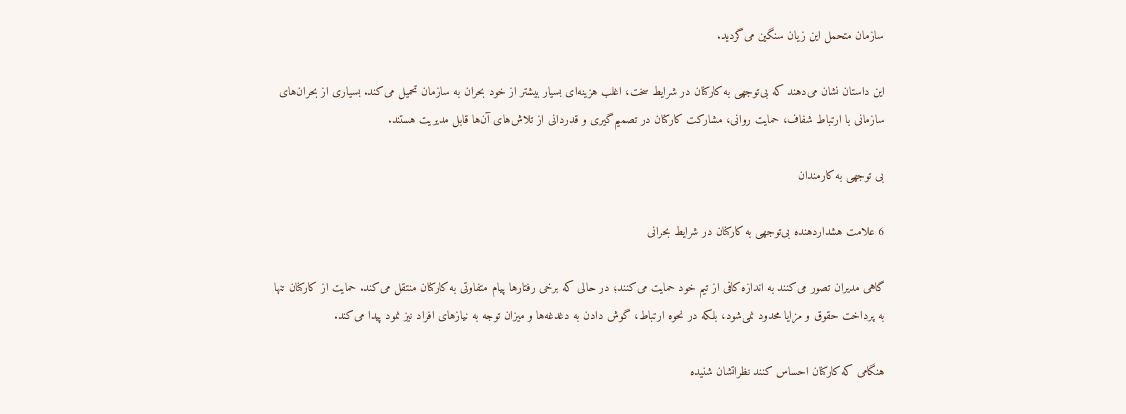سازمان متحمل این زیان سنگین می‌گردید.

این داستان نشان می‌دهند که بی‌توجهی به کارکنان در شرایط سخت، اغلب هزینه‌ای بسیار بیشتر از خود بحران به سازمان تحمیل می‌کند. بسیاری از بحران‌های سازمانی با ارتباط شفاف، حمایت روانی، مشارکت کارکنان در تصمیم‌گیری و قدردانی از تلاش‌های آن‌ها قابل مدیریت هستند.

بی توجهی به کارمندان

6 علامت هشداردهنده بی‌توجهی به کارکنان در شرایط بحرانی

گاهی مدیران تصور می‌کنند به اندازه کافی از تیم خود حمایت می‌کنند؛ در حالی که برخی رفتارها پیام متفاوتی به کارکنان منتقل می‌کند. حمایت از کارکنان تنها به پرداخت حقوق و مزایا محدود نمی‌شود، بلکه در نحوه ارتباط، گوش دادن به دغدغه‌ها و میزان توجه به نیازهای افراد نیز نمود پیدا می‌کند.

هنگامی که کارکنان احساس کنند نظراتشان شنیده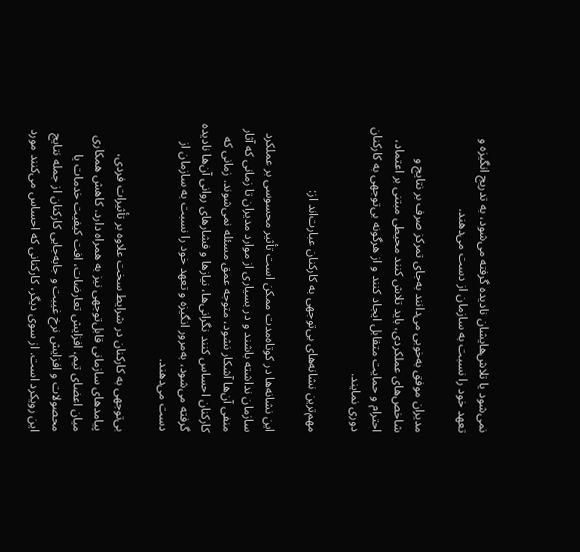نمی‌شود یا تلاش‌هایشان نادیده گرفته می‌شود، به تدریج انگیزه و تعهد خود را نسبت به سازمان از دست می‌دهند.

مدیران موفق به‌خوبی می‌دانند به‌جای تمرکز صرف بر نتایج و شاخص‌های عملکردی، باید تلاش ‌کنند محیطی مبتنی بر اعتماد، احترام و حمایت متقابل ایجاد کنند و از هرگونه بی‌توجهی به کارکنان دوری نمایند.

مهم‌ترین نشانه‌های بی‌توجهی به کارکنان عبارت‌اند از:

این نشانه‌ها در کوتاه‌مدت ممکن است تأثیر محسوسی بر عملکرد سازمان نداشته باشند و در بسیاری از موارد مدیران تا زمانی که آثار منفی آن‌ها آشکار نشود، متوجه عمق مسئله نمی‌شوند. زمانی که کارکنان احساس کنند نگرانی‌ها، نیازها و فشارهای روانی آن‌ها نادیده گرفته می‌شود، به‌مرور انگیزه و تعهد خود را نسبت به سازمان از دست می‌دهند.

بی‌توجهی به کارکنان در شرایط سخت علاوه بر تأثیرات فردی، پیامدهای سازمانی قابل‌توجهی نیز به همراه دارد. کاهش همکاری میان اعضای تیم، افزایش تعارضات، افت کیفیت خدمات یا محصولات و افزایش نرخ غیبت و جابه‌جایی کارکنان از جمله نتایج این رویکرد است. از سوی دیگر، کارکنانی که احساس می‌کنند مورد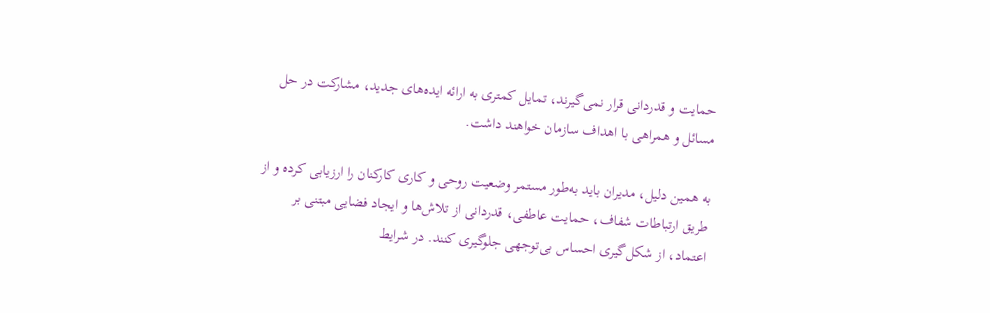حمایت و قدردانی قرار نمی‌گیرند، تمایل کمتری به ارائه ایده‌های جدید، مشارکت در حل مسائل و همراهی با اهداف سازمان خواهند داشت.

به همین دلیل، مدیران باید به‌طور مستمر وضعیت روحی و کاری کارکنان را ارزیابی کرده و از طریق ارتباطات شفاف، حمایت عاطفی، قدردانی از تلاش‌ها و ایجاد فضایی مبتنی بر اعتماد، از شکل‌گیری احساس بی‌توجهی جلوگیری کنند. در شرایط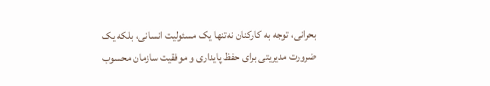بحرانی، توجه به کارکنان نه‌تنها یک مسئولیت انسانی، بلکه یک ضرورت مدیریتی برای حفظ پایداری و موفقیت سازمان محسوب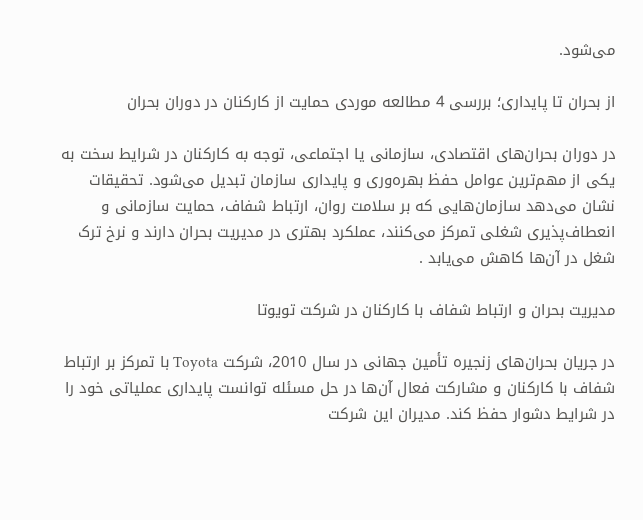می‌شود.

از بحران تا پایداری؛ بررسی 4 مطالعه موردی حمایت از کارکنان در دوران بحران

در دوران بحران‌های اقتصادی، سازمانی یا اجتماعی، توجه به کارکنان در شرایط سخت به یکی از مهم‌ترین عوامل حفظ بهره‌وری و پایداری سازمان تبدیل می‌شود. تحقیقات نشان می‌دهد سازمان‌هایی که بر سلامت روان، ارتباط شفاف، حمایت سازمانی و انعطاف‌پذیری شغلی تمرکز می‌کنند، عملکرد بهتری در مدیریت بحران دارند و نرخ ترک شغل در آن‌ها کاهش می‌یابد .

مدیریت بحران و ارتباط شفاف با کارکنان در شرکت تویوتا

در جریان بحران‌های زنجیره تأمین جهانی در سال 2010، شرکت Toyota با تمرکز بر ارتباط شفاف با کارکنان و مشارکت فعال آن‌ها در حل مسئله توانست پایداری عملیاتی خود را در شرایط دشوار حفظ کند. مدیران این شرکت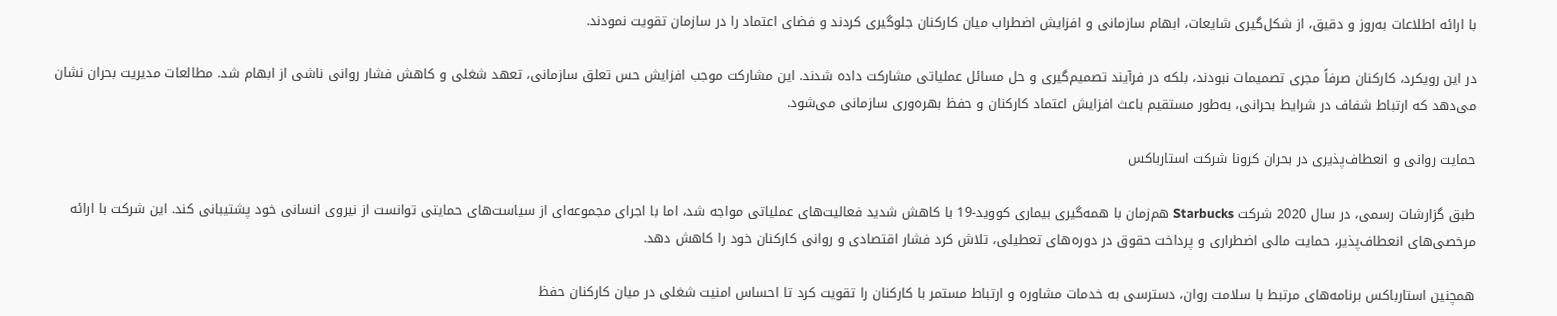با ارائه اطلاعات به‌روز و دقیق، از شکل‌گیری شایعات، ابهام سازمانی و افزایش اضطراب میان کارکنان جلوگیری کردند و فضای اعتماد را در سازمان تقویت نمودند.

در این رویکرد، کارکنان صرفاً مجری تصمیمات نبودند، بلکه در فرآیند تصمیم‌گیری و حل مسائل عملیاتی مشارکت داده شدند. این مشارکت موجب افزایش حس تعلق سازمانی، تعهد شغلی و کاهش فشار روانی ناشی از ابهام شد. مطالعات مدیریت بحران نشان می‌دهد که ارتباط شفاف در شرایط بحرانی، به‌طور مستقیم باعث افزایش اعتماد کارکنان و حفظ بهره‌وری سازمانی می‌شود.

حمایت روانی و انعطاف‌پذیری در بحران کرونا شرکت استارباکس

طبق گزارشات رسمی، در سال 2020 شرکت Starbucks هم‌زمان با همه‌گیری بیماری کووید-19 با کاهش شدید فعالیت‌های عملیاتی مواجه شد، اما با اجرای مجموعه‌ای از سیاست‌های حمایتی توانست از نیروی انسانی خود پشتیبانی کند. این شرکت با ارائه مرخصی‌های انعطاف‌پذیر، حمایت مالی اضطراری و پرداخت حقوق در دوره‌های تعطیلی، تلاش کرد فشار اقتصادی و روانی کارکنان خود را کاهش دهد.

همچنین استارباکس برنامه‌های مرتبط با سلامت روان، دسترسی به خدمات مشاوره و ارتباط مستمر با کارکنان را تقویت کرد تا احساس امنیت شغلی در میان کارکنان حفظ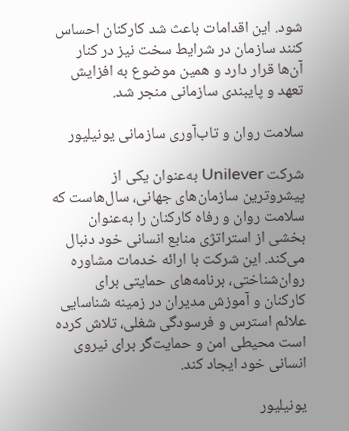شود. این اقدامات باعث شد کارکنان احساس کنند سازمان در شرایط سخت نیز در کنار آن‌ها قرار دارد و همین موضوع به افزایش تعهد و پایبندی سازمانی منجر شد.

سلامت روان و تاب‌آوری سازمانی یونیلیور

شرکت Unilever به‌عنوان یکی از پیشروترین سازمان‌های جهانی، سال‌هاست که سلامت روان و رفاه کارکنان را به‌عنوان بخشی از استراتژی منابع انسانی خود دنبال می‌کند. این شرکت با ارائه خدمات مشاوره روان‌شناختی، برنامه‌های حمایتی برای کارکنان و آموزش مدیران در زمینه شناسایی علائم استرس و فرسودگی شغلی، تلاش کرده است محیطی امن و حمایت‌گر برای نیروی انسانی خود ایجاد کند.

یونیلیور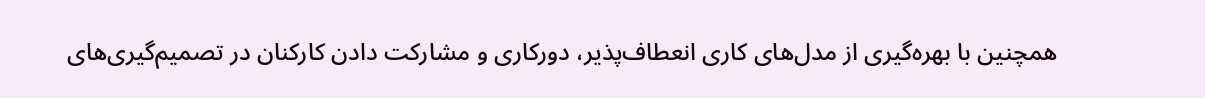همچنین با بهره‌گیری از مدل‌های کاری انعطاف‌پذیر، دورکاری و مشارکت دادن کارکنان در تصمیم‌گیری‌های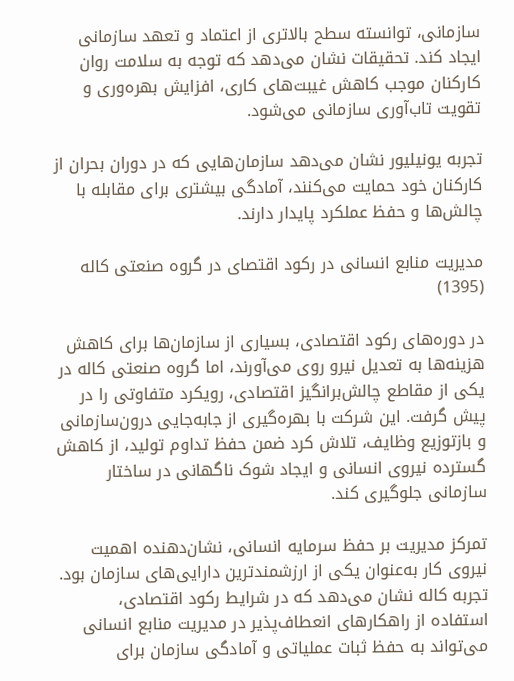سازمانی، توانسته سطح بالاتری از اعتماد و تعهد سازمانی ایجاد کند. تحقیقات نشان می‌دهد که توجه به سلامت روان کارکنان موجب کاهش غیبت‌های کاری، افزایش بهره‌وری و تقویت تاب‌آوری سازمانی می‌شود.

تجربه یونیلیور نشان می‌دهد سازمان‌هایی که در دوران بحران از کارکنان خود حمایت می‌کنند، آمادگی بیشتری برای مقابله با چالش‌ها و حفظ عملکرد پایدار دارند.

مدیریت منابع انسانی در رکود اقتصای در گروه صنعتی کاله (1395)

در دوره‌های رکود اقتصادی، بسیاری از سازمان‌ها برای کاهش هزینه‌ها به تعدیل نیرو روی می‌آورند، اما گروه صنعتی کاله در یکی از مقاطع چالش‌برانگیز اقتصادی، رویکرد متفاوتی را در پیش گرفت. این شرکت با بهره‌گیری از جابه‌جایی درون‌سازمانی و بازتوزیع وظایف، تلاش کرد ضمن حفظ تداوم تولید، از کاهش گسترده نیروی انسانی و ایجاد شوک ناگهانی در ساختار سازمانی جلوگیری کند.

تمرکز مدیریت بر حفظ سرمایه انسانی، نشان‌دهنده اهمیت نیروی کار به‌عنوان یکی از ارزشمندترین دارایی‌های سازمان بود. تجربه کاله نشان می‌دهد که در شرایط رکود اقتصادی، استفاده از راهکارهای انعطاف‌پذیر در مدیریت منابع انسانی می‌تواند به حفظ ثبات عملیاتی و آمادگی سازمان برای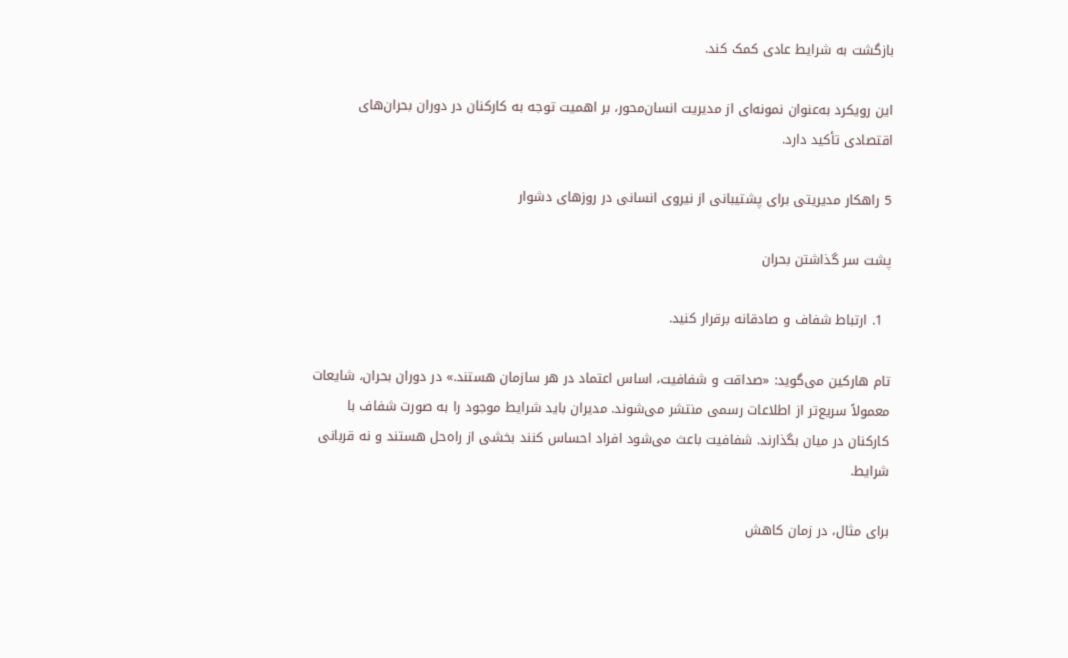بازگشت به شرایط عادی کمک کند.

این رویکرد به‌عنوان نمونه‌ای از مدیریت انسان‌محور، بر اهمیت توجه به کارکنان در دوران بحران‌های اقتصادی تأکید دارد.

5 راهکار مدیریتی برای پشتیبانی از نیروی انسانی در روزهای دشوار

پشت سر گذاشتن بحران

  1. ارتباط شفاف و صادقانه برقرار کنید.

تام هارکین می‌گوید: «صداقت و شفافیت، اساس اعتماد در هر سازمان هستند.» در دوران بحران، شایعات معمولاً سریع‌تر از اطلاعات رسمی منتشر می‌شوند. مدیران باید شرایط موجود را به صورت شفاف با کارکنان در میان بگذارند. شفافیت باعث می‌شود افراد احساس کنند بخشی از راه‌حل هستند و نه قربانی شرایط.

برای مثال، در زمان کاهش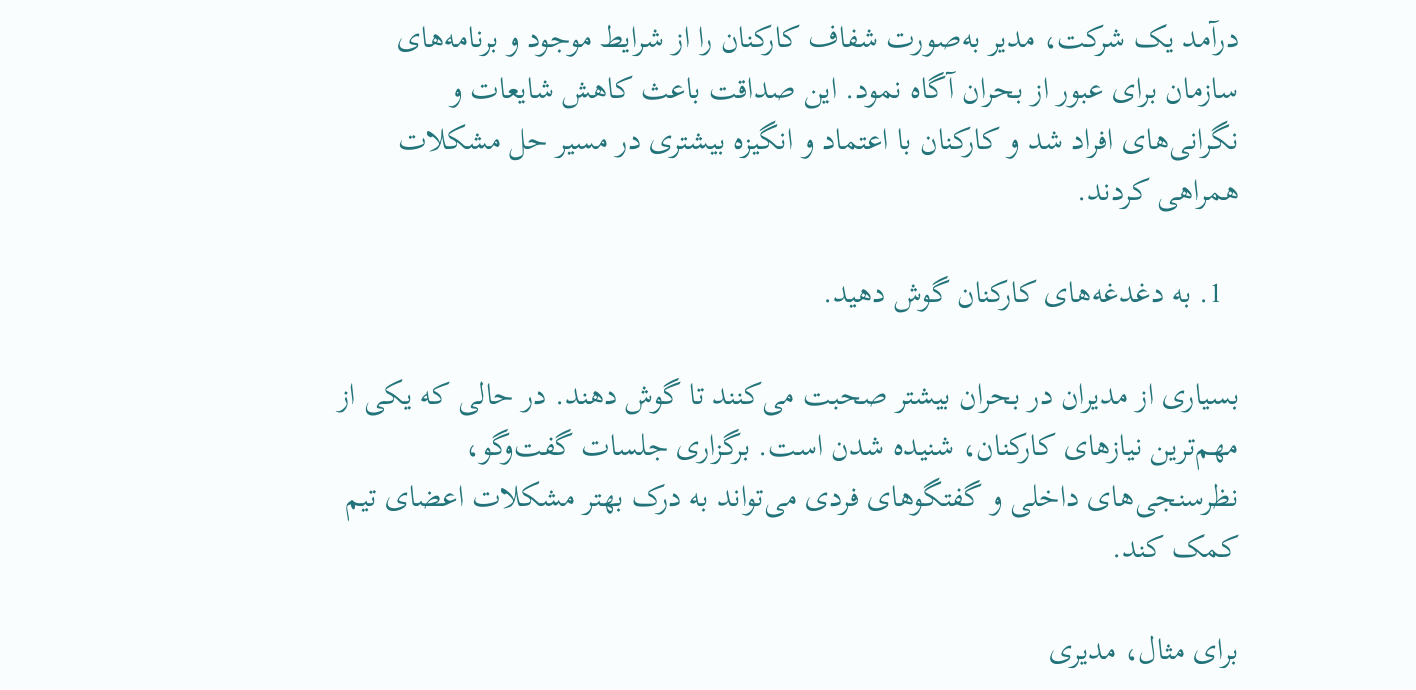درآمد یک شرکت، مدیر به‌صورت شفاف کارکنان را از شرایط موجود و برنامه‌های سازمان برای عبور از بحران آگاه نمود. این صداقت باعث کاهش شایعات و نگرانی‌های افراد شد و کارکنان با اعتماد و انگیزه بیشتری در مسیر حل مشکلات همراهی کردند.

  1. به دغدغه‌های کارکنان گوش دهید.

بسیاری از مدیران در بحران بیشتر صحبت می‌کنند تا گوش دهند. در حالی که یکی از مهم‌ترین نیازهای کارکنان، شنیده شدن است. برگزاری جلسات گفت‌وگو، نظرسنجی‌های داخلی و گفتگوهای فردی می‌تواند به درک بهتر مشکلات اعضای تیم کمک کند.

برای مثال، مدیری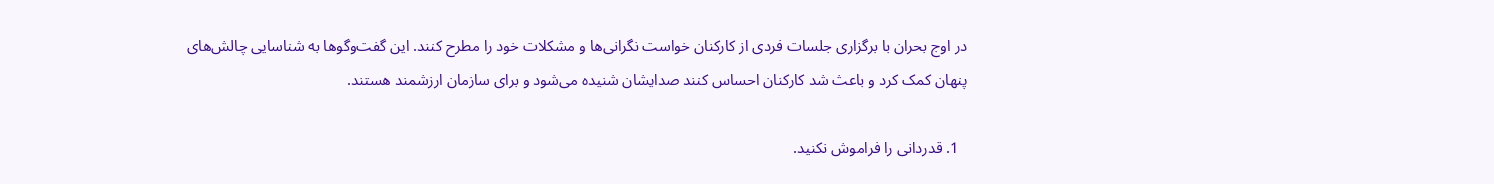در اوج بحران با برگزاری جلسات فردی از کارکنان خواست نگرانی‌ها و مشکلات خود را مطرح کنند. این گفت‌وگوها به شناسایی چالش‌های پنهان کمک کرد و باعث شد کارکنان احساس کنند صدایشان شنیده می‌شود و برای سازمان ارزشمند هستند.

  1. قدردانی را فراموش نکنید.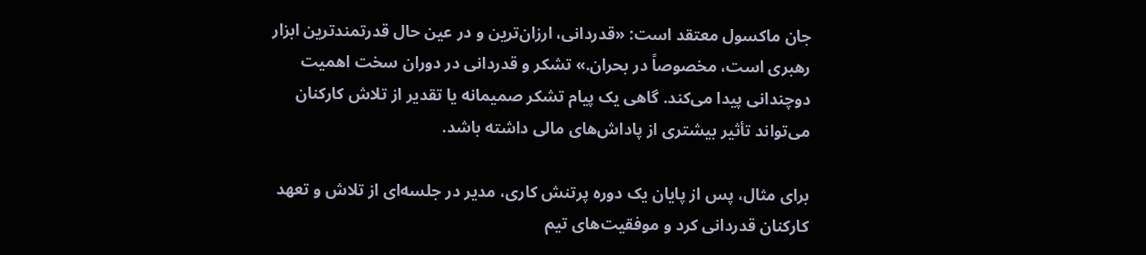جان ماکسول معتقد است: «قدردانی، ارزان‌ترین و در عین حال قدرتمندترین ابزار رهبری است، مخصوصاً در بحران.» تشکر و قدردانی در دوران سخت اهمیت دوچندانی پیدا می‌کند. گاهی یک پیام تشکر صمیمانه یا تقدیر از تلاش کارکنان می‌تواند تأثیر بیشتری از پاداش‌های مالی داشته باشد.

برای مثال، پس از پایان یک دوره پرتنش کاری، مدیر در جلسه‌ای از تلاش و تعهد کارکنان قدردانی کرد و موفقیت‌های تیم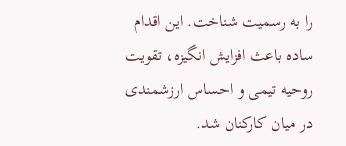را به رسمیت شناخت. این اقدام ساده باعث افزایش انگیزه، تقویت روحیه تیمی و احساس ارزشمندی در میان کارکنان شد.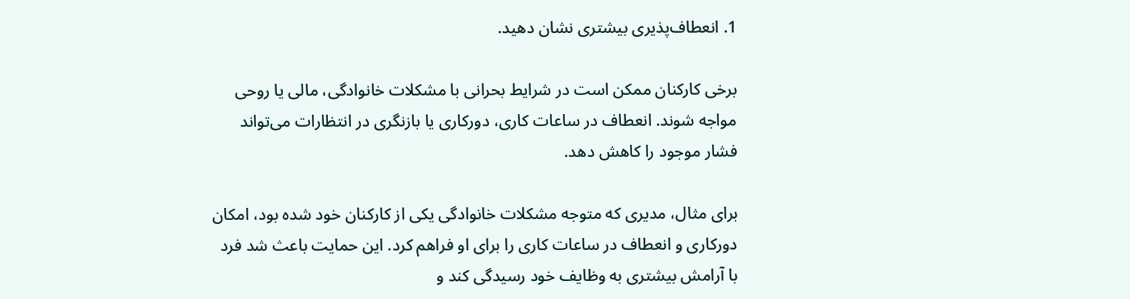1. انعطاف‌پذیری بیشتری نشان دهید.

برخی کارکنان ممکن است در شرایط بحرانی با مشکلات خانوادگی، مالی یا روحی مواجه شوند. انعطاف در ساعات کاری، دورکاری یا بازنگری در انتظارات می‌تواند فشار موجود را کاهش دهد.

برای مثال، مدیری که متوجه مشکلات خانوادگی یکی از کارکنان خود شده بود، امکان دورکاری و انعطاف در ساعات کاری را برای او فراهم کرد. این حمایت باعث شد فرد با آرامش بیشتری به وظایف خود رسیدگی کند و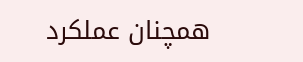همچنان عملکرد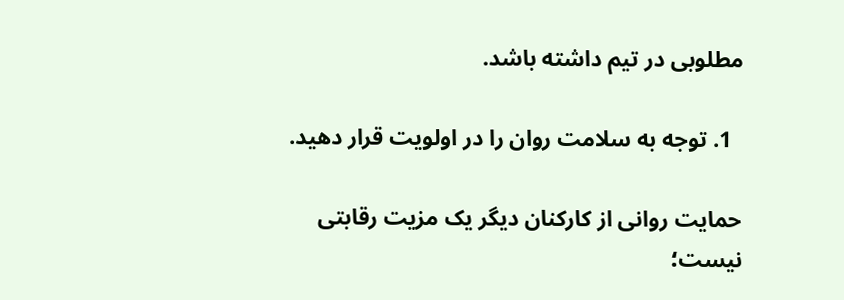مطلوبی در تیم داشته باشد.

  1. توجه به سلامت روان را در اولویت قرار دهید.

حمایت روانی از کارکنان دیگر یک مزیت رقابتی نیست؛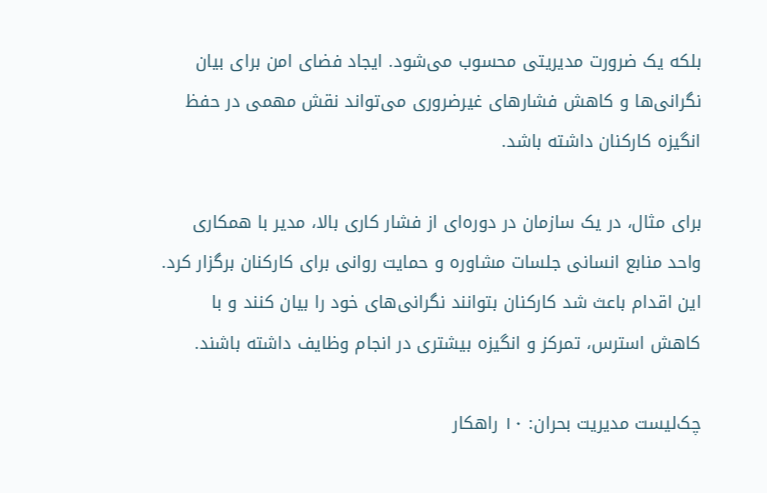بلکه یک ضرورت مدیریتی محسوب می‌شود. ایجاد فضای امن برای بیان نگرانی‌ها و کاهش فشارهای غیرضروری می‌تواند نقش مهمی در حفظ انگیزه کارکنان داشته باشد.

برای مثال، در یک سازمان در دوره‌ای از فشار کاری بالا، مدیر با همکاری واحد منابع انسانی جلسات مشاوره و حمایت روانی برای کارکنان برگزار کرد. این اقدام باعث شد کارکنان بتوانند نگرانی‌های خود را بیان کنند و با کاهش استرس، تمرکز و انگیزه بیشتری در انجام وظایف داشته باشند.

چک‌لیست مدیریت بحران: ۱۰ راهکار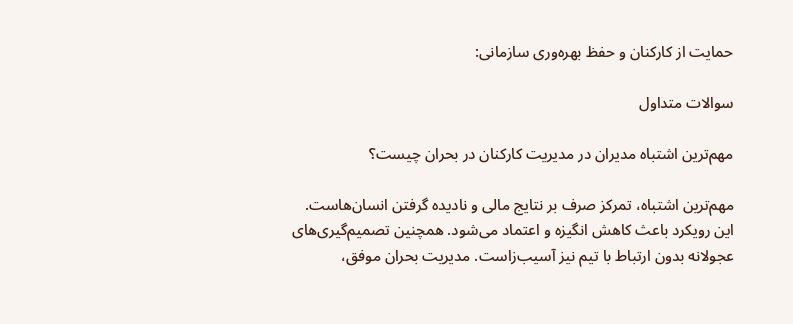حمایت از کارکنان و حفظ بهره‌وری سازمانی:

سوالات متداول

مهم‌ترین اشتباه مدیران در مدیریت کارکنان در بحران چیست؟

مهم‌ترین اشتباه، تمرکز صرف بر نتایج مالی و نادیده گرفتن انسان‌هاست. این رویکرد باعث کاهش انگیزه و اعتماد می‌شود. همچنین تصمیم‌گیری‌های عجولانه بدون ارتباط با تیم نیز آسیب‌زاست. مدیریت بحران موفق،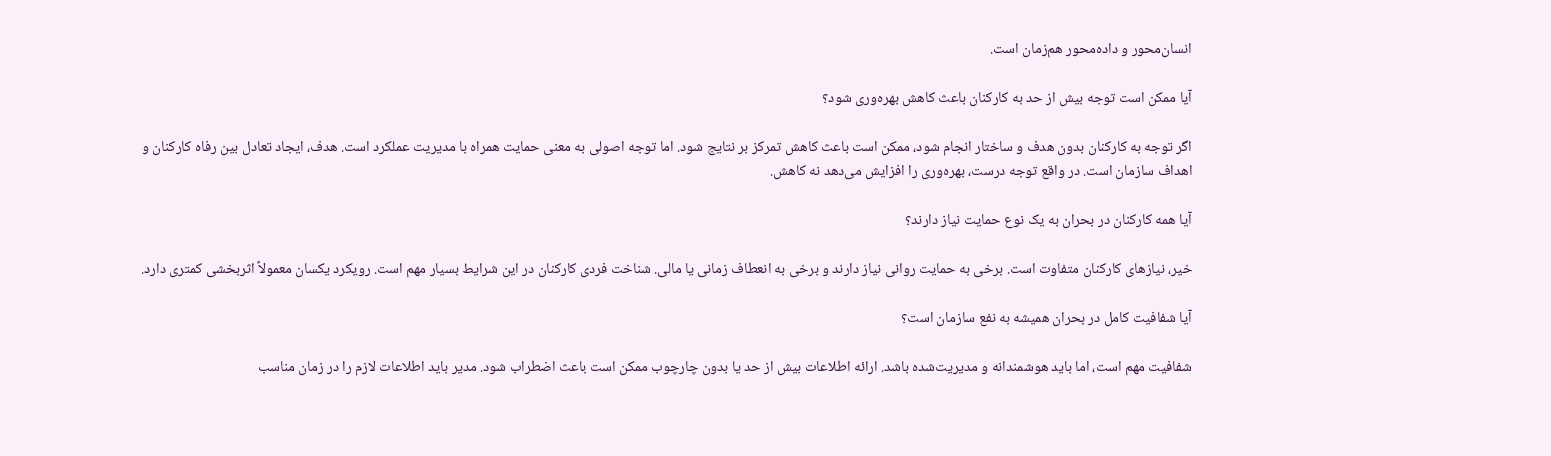انسان‌محور و داده‌محور هم‌زمان است.

آیا ممکن است توجه بیش از حد به کارکنان باعث کاهش بهره‌وری شود؟

اگر توجه به کارکنان بدون هدف و ساختار انجام شود، ممکن است باعث کاهش تمرکز بر نتایج شود. اما توجه اصولی به معنی حمایت همراه با مدیریت عملکرد است. هدف، ایجاد تعادل بین رفاه کارکنان و اهداف سازمان است. در واقع توجه درست، بهره‌وری را افزایش می‌دهد نه کاهش.

آیا همه کارکنان در بحران به یک نوع حمایت نیاز دارند؟

خیر، نیازهای کارکنان متفاوت است. برخی به حمایت روانی نیاز دارند و برخی به انعطاف زمانی یا مالی. شناخت فردی کارکنان در این شرایط بسیار مهم است. رویکرد یکسان معمولاً اثربخشی کمتری دارد.

آیا شفافیت کامل در بحران همیشه به نفع سازمان است؟

شفافیت مهم است، اما باید هوشمندانه و مدیریت‌شده باشد. ارائه اطلاعات بیش از حد یا بدون چارچوب ممکن است باعث اضطراب شود. مدیر باید اطلاعات لازم را در زمان مناسب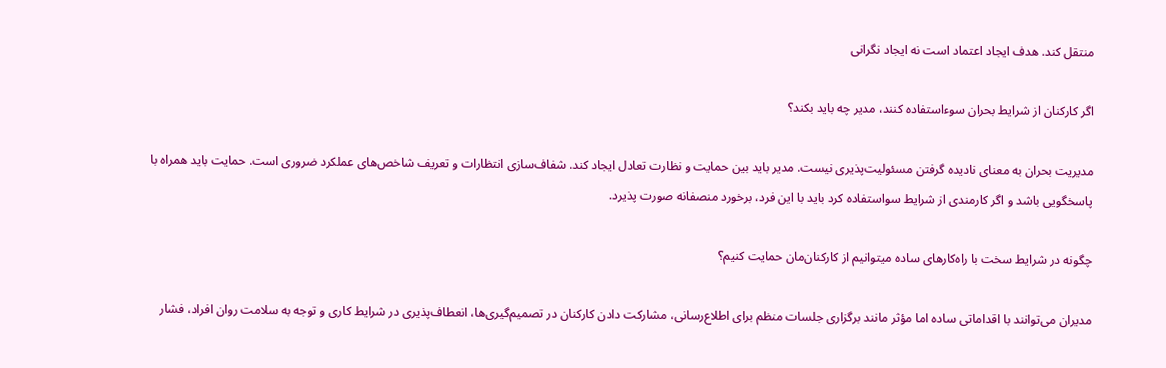منتقل کند. هدف ایجاد اعتماد است نه ایجاد نگرانی

اگر کارکنان از شرایط بحران سوءاستفاده کنند، مدیر چه باید بکند؟

مدیریت بحران به معنای نادیده گرفتن مسئولیت‌پذیری نیست. مدیر باید بین حمایت و نظارت تعادل ایجاد کند. شفاف‌سازی انتظارات و تعریف شاخص‌های عملکرد ضروری است. حمایت باید همراه با پاسخگویی باشد و اگر کارمندی از شرایط سواستفاده کرد باید با این فرد، برخورد منصفانه صورت پذیرد.

چگونه در شرایط سخت با راه‌کارهای ساده میتوانیم از کارکنان‌مان حمایت کنیم؟

مدیران می‌توانند با اقداماتی ساده اما مؤثر مانند برگزاری جلسات منظم برای اطلاع‌رسانی، مشارکت دادن کارکنان در تصمیم‌گیری‌ها، انعطاف‌پذیری در شرایط کاری و توجه به سلامت روان افراد، فشار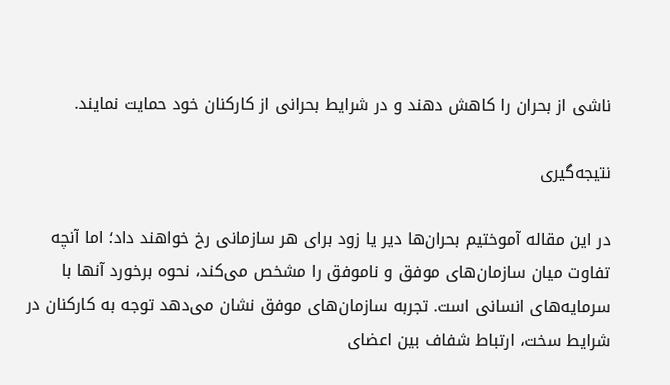ناشی از بحران را کاهش دهند و در شرایط بحرانی از کارکنان خود حمایت نمایند.

نتیجه‌گیری

در این مقاله آموختیم بحران‌ها دیر یا زود برای هر سازمانی رخ خواهند داد؛ اما آنچه تفاوت میان سازمان‌های موفق و ناموفق را مشخص می‌کند، نحوه برخورد آنها با سرمایه‌های انسانی است. تجربه سازمان‌های موفق نشان می‌دهد توجه به کارکنان در شرایط سخت، ارتباط شفاف بین اعضای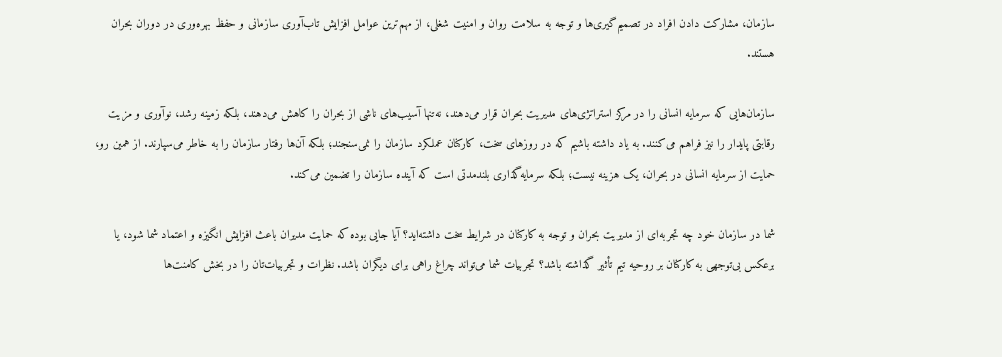سازمان، مشارکت دادن افراد در تصمیم‌گیری‌ها و توجه به سلامت روان و امنیت شغلی، از مهم‌ترین عوامل افزایش تاب‌آوری سازمانی و حفظ بهره‌وری در دوران بحران هستند.

سازمان‌هایی که سرمایه انسانی را در مرکز استراتژی‌های مدیریت بحران قرار می‌دهند، نه‌تنها آسیب‌های ناشی از بحران را کاهش می‌دهند، بلکه زمینه رشد، نوآوری و مزیت رقابتی پایدار را نیز فراهم می‌کنند. به یاد داشته باشیم که در روزهای سخت، کارکنان عملکرد سازمان را نمی‌سنجند؛ بلکه آن‌ها رفتار سازمان را به خاطر می‌سپارند. از همین رو، حمایت از سرمایه انسانی در بحران، یک هزینه نیست؛ بلکه سرمایه‌گذاری بلندمدتی است که آینده سازمان را تضمین می‌کند.

شما در سازمان خود چه تجربه‌ای از مدیریت بحران و توجه به کارکنان در شرایط سخت داشته‌اید؟ آیا جایی بوده که حمایت مدیران باعث افزایش انگیزه و اعتماد شما شود، یا برعکس بی‌توجهی به کارکنان بر روحیه تیم تأثیر گذاشته باشد؟ تجربیات شما می‌تواند چراغ راهی برای دیگران باشد. نظرات و تجربیات‌تان را در بخش کامنت‌ها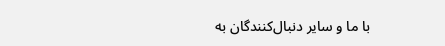با ما و سایر دنبال‌کنندگان به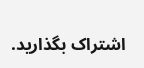اشتراک بگذارید.